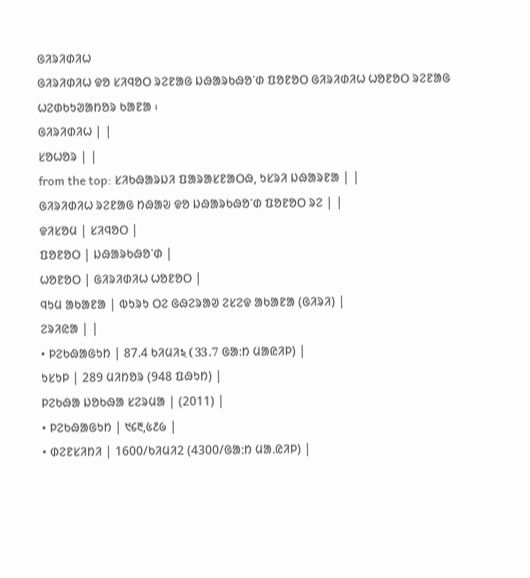ᱜᱤᱨᱤᱰᱤᱦ
ᱜᱤᱨᱤᱰᱤᱦ ᱫᱚ ᱥᱤᱧᱚᱛ ᱨᱮᱱᱟᱜ ᱡᱷᱟᱨᱠᱷᱚᱸᱰ ᱯᱚᱱᱚᱛ ᱜᱤᱨᱤᱰᱤᱦ ᱦᱚᱱᱚᱛ ᱨᱮᱱᱟᱜ ᱦᱮᱰᱠᱩᱣᱟᱴᱚᱨ ᱠᱟᱱᱟ ᱾
ᱜᱤᱨᱤᱰᱤᱦ | |
ᱥᱚᱦᱚᱨ | |
from the top: ᱥᱤᱠᱷᱟᱨᱡᱤ ᱯᱟᱨᱟᱥᱱᱟᱛᱷ, ᱩᱥᱨᱤ ᱡᱷᱟᱨᱱᱟ | |
ᱜᱤᱨᱤᱰᱤᱦ ᱨᱮᱱᱟᱜ ᱴᱷᱟᱶ ᱫᱚ ᱡᱷᱟᱨᱠᱷᱚᱸᱰ ᱯᱚᱱᱚᱛ ᱨᱮ | |
ᱫᱤᱥᱚᱢ | ᱥᱤᱧᱚᱛ |
ᱯᱚᱱᱚᱛ | ᱡᱷᱟᱨᱠᱷᱚᱸᱰ |
ᱦᱚᱱᱚᱛ | ᱜᱤᱨᱤᱰᱤᱦ ᱦᱚᱱᱚᱛ |
ᱧᱩᱢ ᱟᱠᱟᱱᱟ | ᱵᱩᱨᱩ ᱛᱮ ᱜᱷᱮᱨᱟᱣ ᱮᱥᱮᱫ ᱟᱠᱟᱱᱟ (ᱜᱤᱨᱤ) |
ᱮᱨᱤᱭᱟ | |
• ᱞᱮᱠᱷᱟᱜᱩᱴ | 87.4 ᱠᱤᱢᱤ২ (33.7 ᱜᱟᱺᱴ ᱢᱟᱭᱤᱞ) |
ᱩᱥᱩᱞ | 289 ᱢᱤᱴᱚᱨ (948 ᱯᱷᱩᱴ) |
ᱞᱮᱠᱷᱟ ᱡᱚᱠᱷᱟ ᱥᱮᱨᱢᱟ | (2011) |
• ᱞᱮᱠᱷᱟᱜᱩᱴ | ᱑᱔᱓,᱕᱒᱙ |
• ᱰᱮᱱᱥᱤᱴᱤ | 1600/ᱠᱤᱢᱤ2 (4300/ᱜᱟᱺᱴ ᱢᱟᱹᱭᱤᱞ) |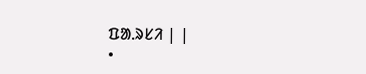ᱯᱟᱹᱨᱥᱤ | |
•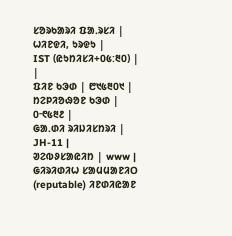ᱥᱚᱨᱠᱟᱨᱤ ᱯᱟᱹᱨᱥᱤ | ᱦᱤᱱᱫᱤ, ᱩᱨᱫᱩ |
IST (ᱭᱩᱴᱤᱥᱤ+᱐᱕:᱓᱐) | |
ᱯᱤᱱ ᱠᱳᱰ | ᱘᱑᱕᱓᱐᱑ |
ᱴᱮᱞᱤᱚᱷᱚᱱ ᱠᱳᱰ | ᱐ᱼ᱖᱕᱓᱒ |
ᱜᱟᱹᱰᱤ ᱨᱤᱡᱤᱥᱴᱨᱤ | JH-11 |
ᱣᱮᱵᱽᱥᱟᱭᱤᱴ | www |
ᱜᱤᱨᱤᱰᱤᱦ ᱥᱟᱢᱢᱟᱱᱤᱛ (reputable) ᱤᱱᱰᱤᱭᱟᱱ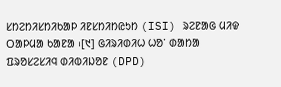ᱥᱴᱮᱴᱤᱥᱴᱤᱠᱟᱞ ᱤᱱᱥᱴᱤᱴᱭᱩᱴ (ISI) ᱨᱮᱱᱟᱜ ᱢᱤᱫ ᱛᱟᱞᱢᱟ ᱠᱟᱱᱟ ᱾[᱑] ᱜᱤᱨᱤᱰᱤᱦ ᱦᱚᱸ ᱰᱟᱴᱟ ᱯᱨᱚᱥᱮᱥᱤᱧ ᱰᱤᱵᱤᱡᱚᱱ (DPD)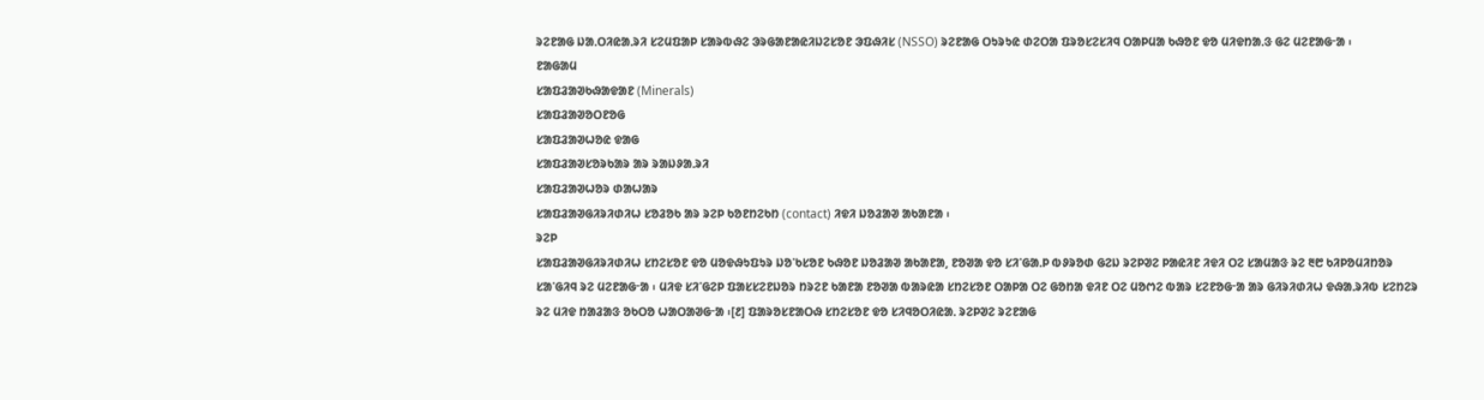ᱨᱮᱱᱟᱜ ᱡᱟᱹᱛᱤᱭᱟᱹᱨᱤ ᱥᱮᱢᱯᱟᱞ ᱥᱟᱨᱵᱷᱮ ᱳᱨᱜᱟᱱᱟᱭᱤᱡᱮᱥᱚᱱ ᱳᱯᱷᱤᱥ (NSSO) ᱨᱮᱱᱟᱜ ᱛᱩᱨᱩᱭ ᱰᱮᱛᱟ ᱯᱨᱚᱥᱮᱥᱤᱧ ᱛᱟᱞᱢᱟ ᱠᱷᱚᱱ ᱫᱚ ᱢᱤᱫᱴᱟᱹᱝ ᱜᱮ ᱢᱮᱱᱟᱜᱼᱟ ᱾
ᱱᱟᱜᱟᱢ
ᱥᱟᱯᱲᱟᱣᱠᱷᱟᱫᱟᱱ (Minerals)
ᱥᱟᱯᱲᱟᱣᱚᱛᱱᱚᱜ
ᱥᱟᱯᱲᱟᱣᱦᱚᱭ ᱫᱟᱜ
ᱥᱟᱯᱲᱟᱣᱥᱚᱨᱠᱟᱨ ᱟᱨ ᱨᱟᱡᱽᱟᱹᱨᱤ
ᱥᱟᱯᱲᱟᱣᱦᱚᱨ ᱰᱟᱦᱟᱨ
ᱥᱟᱯᱲᱟᱣᱜᱤᱨᱤᱰᱤᱦ ᱥᱚᱲᱚᱠ ᱟᱨ ᱨᱮᱞ ᱠᱚᱱᱴᱮᱠᱴ (contact) ᱤᱫᱤ ᱡᱚᱲᱟᱣ ᱟᱠᱟᱱᱟ ᱾
ᱨᱮᱞ
ᱥᱟᱯᱲᱟᱣᱜᱤᱨᱤᱰᱤᱦ ᱥᱴᱮᱥᱚᱱ ᱫᱚ ᱢᱚᱫᱷᱩᱯᱩᱨ ᱡᱚᱸᱠᱥᱚᱱ ᱠᱷᱚᱱ ᱡᱚᱲᱟᱣ ᱟᱠᱟᱱᱟ, ᱱᱚᱣᱟ ᱫᱚ ᱥᱤᱸᱜᱟᱹᱞ ᱵᱽᱨᱚᱰ ᱜᱮᱡ ᱨᱮᱞᱣᱮ ᱞᱟᱭᱤᱱ ᱤᱫᱤ ᱛᱮ ᱥᱟᱢᱟᱝ ᱨᱮ ᱓᱘ ᱠᱤᱞᱚᱢᱤᱴᱚᱨ ᱥᱟᱸᱜᱤᱧ ᱨᱮ ᱢᱮᱱᱟᱜᱼᱟ ᱾ ᱢᱤᱫ ᱥᱤᱸᱜᱮᱞ ᱯᱟᱥᱥᱮᱱᱡᱚᱨ ᱴᱨᱮᱱ ᱠᱟᱱᱟ ᱱᱚᱣᱟ ᱵᱟᱨᱭᱟ ᱥᱴᱮᱥᱚᱱ ᱛᱟᱞᱟ ᱛᱮ ᱜᱚᱴᱟ ᱫᱤᱱ ᱛᱮ ᱢᱚᱬᱮ ᱵᱟᱨ ᱥᱮᱱᱚᱜᱼᱟ ᱟᱨ ᱜᱤᱨᱤᱰᱤᱦ ᱫᱷᱟᱹᱨᱤᱵ ᱥᱮᱴᱮᱨ ᱨᱮ ᱢᱤᱫ ᱴᱟᱲᱟᱝ ᱚᱠᱛᱚ ᱦᱟᱛᱟᱣᱜᱼᱟ ᱾[᱒] ᱯᱟᱨᱚᱥᱱᱟᱛᱷ ᱥᱴᱮᱥᱚᱱ ᱫᱚ ᱥᱤᱧᱚᱛᱤᱭᱟᱹ ᱨᱮᱞᱣᱮ ᱨᱮᱱᱟᱜ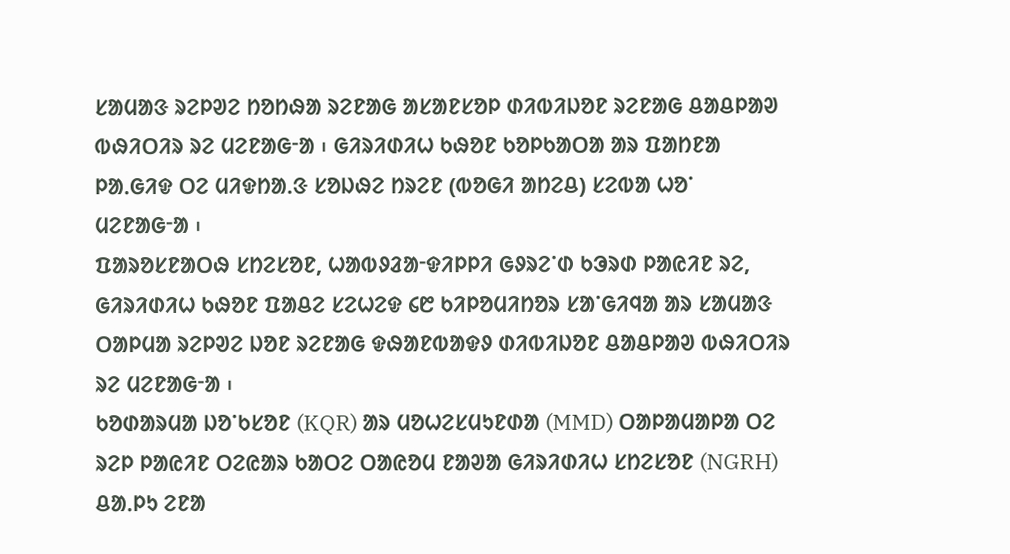ᱥᱟᱢᱟᱝ ᱨᱮᱞᱣᱮ ᱴᱚᱴᱷᱟ ᱨᱮᱱᱟᱜ ᱟᱥᱟᱱᱥᱚᱞ ᱰᱤᱵᱤᱡᱚᱱ ᱨᱮᱱᱟᱜ ᱪᱟᱪᱞᱟᱣ ᱵᱷᱤᱛᱤᱨ ᱨᱮ ᱢᱮᱱᱟᱜᱼᱟ ᱾ ᱜᱤᱨᱤᱰᱤᱦ ᱠᱷᱚᱱ ᱠᱚᱞᱠᱟᱛᱟ ᱟᱨ ᱯᱟᱴᱱᱟ ᱞᱟᱹᱜᱤᱫ ᱛᱮ ᱢᱤᱫᱴᱟᱹᱝ ᱥᱚᱡᱷᱮ ᱴᱨᱮᱱ (ᱵᱚᱜᱤ ᱟᱴᱮᱪ) ᱥᱮᱵᱟ ᱦᱚᱸ ᱢᱮᱱᱟᱜᱼᱟ ᱾
ᱯᱟᱨᱚᱥᱱᱟᱛᱷ ᱥᱴᱮᱥᱚᱱ, ᱦᱟᱵᱽᱲᱟᱼᱫᱤᱞᱞᱤ ᱜᱽᱨᱮᱸᱰ ᱠᱳᱨᱰ ᱞᱟᱭᱤᱱ ᱨᱮ, ᱜᱤᱨᱤᱰᱤᱦ ᱠᱷᱚᱱ ᱯᱟᱪᱮ ᱥᱮᱦᱮᱫ ᱔᱘ ᱠᱤᱞᱚᱢᱤᱴᱚᱨ ᱥᱟᱸᱜᱤᱧᱟ ᱟᱨ ᱥᱟᱢᱟᱝ ᱛᱟᱞᱢᱟ ᱨᱮᱞᱣᱮ ᱡᱚᱱ ᱨᱮᱱᱟᱜ ᱫᱷᱟᱱᱵᱟᱫᱽ ᱰᱤᱵᱤᱡᱚᱱ ᱪᱟᱪᱞᱟᱣ ᱵᱷᱤᱛᱤᱨ ᱨᱮ ᱢᱮᱱᱟᱜᱼᱟ ᱾
ᱠᱚᱰᱟᱨᱢᱟ ᱡᱚᱸᱠᱥᱚᱱ (KQR) ᱟᱨ ᱢᱚᱦᱮᱥᱢᱩᱱᱰᱟ (MMD) ᱛᱟᱞᱟᱢᱟᱞᱟ ᱛᱮ ᱨᱮᱞ ᱞᱟᱭᱤᱱ ᱛᱮᱭᱟᱨ ᱠᱟᱛᱮ ᱛᱟᱭᱚᱢ ᱱᱟᱣᱟ ᱜᱤᱨᱤᱰᱤᱦ ᱥᱴᱮᱥᱚᱱ (NGRH) ᱪᱟᱹᱞᱩ ᱮᱱᱟ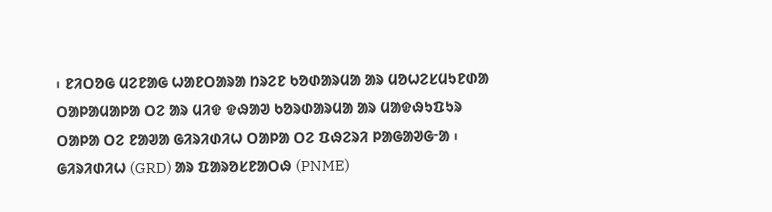᱾ ᱱᱤᱛᱚᱜ ᱢᱮᱱᱟᱜ ᱦᱟᱱᱛᱟᱨᱟ ᱴᱨᱮᱱ ᱠᱚᱰᱟᱨᱢᱟ ᱟᱨ ᱢᱚᱦᱮᱥᱢᱩᱱᱰᱟ ᱛᱟᱞᱟᱢᱟᱞᱟ ᱛᱮ ᱟᱨ ᱢᱤᱫ ᱫᱷᱟᱣ ᱠᱚᱨᱰᱟᱨᱢᱟ ᱟᱨ ᱢᱟᱫᱷᱩᱯᱩᱨ ᱛᱟᱞᱟ ᱛᱮ ᱱᱟᱣᱟ ᱜᱤᱨᱤᱰᱤᱦ ᱛᱟᱞᱟ ᱛᱮ ᱯᱷᱮᱨᱤ ᱞᱟᱜᱟᱣᱜᱼᱟ ᱾
ᱜᱤᱨᱤᱰᱤᱦ (GRD) ᱟᱨ ᱯᱟᱨᱚᱥᱱᱟᱛᱷ (PNME)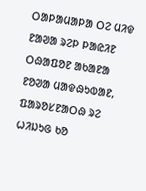ᱛᱟᱞᱟᱢᱟᱞᱟ ᱛᱮ ᱢᱤᱫ ᱱᱟᱣᱟ ᱨᱮᱞ ᱞᱟᱭᱤᱱ ᱛᱷᱟᱯᱚᱱ ᱟᱠᱟᱱᱟ ᱱᱚᱣᱟ ᱢᱟᱫᱷᱩᱵᱟᱱ, ᱯᱟᱨᱚᱥᱱᱟᱛᱷ ᱨᱮ ᱦᱤᱡᱩᱜ ᱠᱚ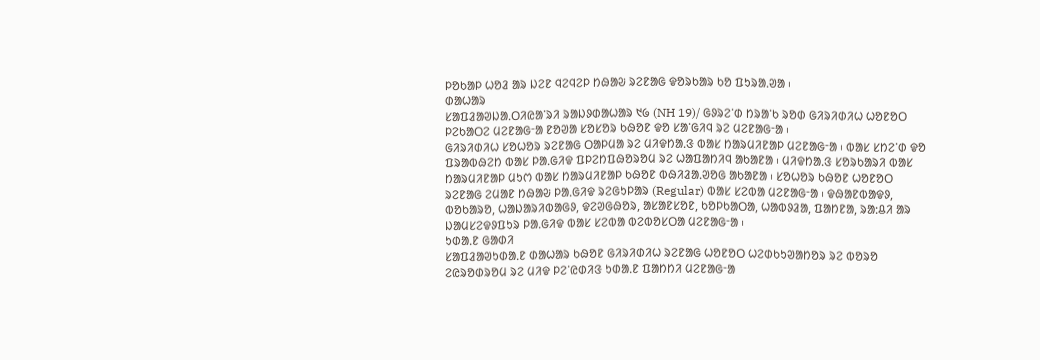ᱞᱚᱠᱟᱞ ᱦᱚᱲ ᱟᱨ ᱡᱮᱱ ᱧᱮᱧᱮᱞ ᱴᱷᱟᱶ ᱨᱮᱱᱟᱜ ᱫᱚᱨᱠᱟᱨ ᱠᱚ ᱯᱩᱨᱟᱹᱣᱟ ᱾
ᱰᱟᱦᱟᱨ
ᱥᱟᱯᱲᱟᱣᱡᱟᱹᱛᱤᱭᱟᱸᱨᱤ ᱨᱟᱡᱽᱰᱟᱦᱟᱨ ᱑᱙ (NH 19)/ ᱜᱽᱨᱮᱸᱰ ᱴᱨᱟᱸᱠ ᱨᱚᱰ ᱜᱤᱨᱤᱰᱤᱦ ᱦᱚᱱᱚᱛ ᱞᱮᱠᱟᱛᱮ ᱢᱮᱱᱟᱜᱼᱟ ᱱᱚᱣᱟ ᱥᱚᱥᱚᱨ ᱠᱷᱚᱱ ᱫᱚ ᱥᱟᱸᱜᱤᱧ ᱨᱮ ᱢᱮᱱᱟᱜᱼᱟ ᱾
ᱜᱤᱨᱤᱰᱤᱦ ᱥᱚᱦᱚᱨ ᱨᱮᱱᱟᱜ ᱛᱟᱞᱢᱟ ᱨᱮ ᱢᱤᱫᱴᱟᱹᱝ ᱵᱟᱥ ᱴᱟᱨᱢᱤᱱᱟᱞ ᱢᱮᱱᱟᱜᱼᱟ ᱾ ᱵᱟᱥ ᱥᱴᱮᱸᱰ ᱫᱚ ᱯᱨᱟᱵᱷᱮᱴ ᱵᱟᱥ ᱞᱟᱹᱜᱤᱫ ᱯᱞᱮᱴᱯᱷᱚᱨᱚᱢ ᱨᱮ ᱦᱟᱯᱟᱴᱤᱧ ᱟᱠᱟᱱᱟ ᱾ ᱢᱤᱫᱴᱟᱹᱝ ᱥᱚᱨᱠᱟᱨᱤ ᱵᱟᱥ ᱴᱟᱨᱢᱤᱱᱟᱞ ᱢᱩᱬ ᱵᱟᱥ ᱴᱟᱨᱢᱤᱱᱟᱞ ᱠᱷᱚᱱ ᱵᱷᱤᱲᱟᱹᱣᱚᱜ ᱟᱠᱟᱱᱟ ᱾ ᱥᱚᱦᱚᱨ ᱠᱷᱚᱱ ᱦᱚᱱᱚᱛ ᱨᱮᱱᱟᱜ ᱮᱢᱟᱱ ᱴᱷᱟᱶ ᱞᱟᱹᱜᱤᱫ ᱨᱮᱜᱩᱞᱟᱨ (Regular) ᱵᱟᱥ ᱥᱮᱵᱟ ᱢᱮᱱᱟᱜᱼᱟ ᱾ ᱫᱷᱟᱱᱵᱟᱫᱽ, ᱵᱚᱠᱟᱨᱚ, ᱦᱟᱡᱟᱨᱤᱵᱟᱜᱽ, ᱫᱮᱣᱜᱷᱚᱨ, ᱟᱥᱟᱱᱥᱚᱱ, ᱠᱚᱞᱠᱟᱛᱟ, ᱦᱟᱵᱽᱲᱟ, ᱯᱟᱴᱱᱟ, ᱨᱟᱺᱪᱤ ᱟᱨ ᱡᱟᱢᱥᱮᱫᱽᱯᱩᱨ ᱞᱟᱹᱜᱤᱫ ᱵᱟᱥ ᱥᱮᱵᱟ ᱵᱮᱵᱚᱥᱛᱟ ᱢᱮᱱᱟᱜᱼᱟ ᱾
ᱩᱰᱟᱹᱱ ᱜᱟᱰᱤ
ᱥᱟᱯᱲᱟᱣᱩᱰᱟᱹᱱ ᱰᱟᱦᱟᱨ ᱠᱷᱚᱱ ᱜᱤᱨᱤᱰᱤᱦ ᱨᱮᱱᱟᱜ ᱦᱚᱱᱚᱛ ᱦᱮᱰᱠᱩᱣᱟᱴᱚᱨ ᱨᱮ ᱵᱚᱨᱚ ᱮᱭᱨᱚᱰᱨᱚᱢ ᱨᱮ ᱢᱤᱫ ᱞᱮᱸᱭᱰᱤᱝ ᱩᱰᱟᱹᱱ ᱯᱟᱴᱴᱤ ᱢᱮᱱᱟᱜᱼᱟ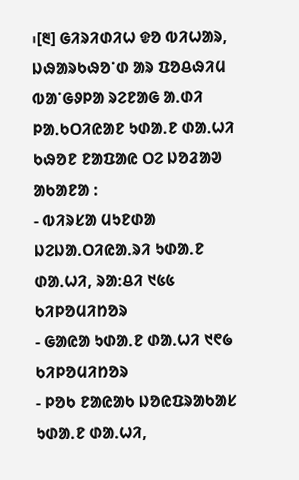᱾[᱓] ᱜᱤᱨᱤᱰᱤᱦ ᱫᱚ ᱵᱤᱦᱟᱨ, ᱡᱷᱟᱨᱠᱷᱚᱸᱰ ᱟᱨ ᱯᱚᱪᱷᱤᱢ ᱵᱟᱸᱜᱽᱞᱟ ᱨᱮᱱᱟᱜ ᱟᱹᱰᱤ ᱞᱟᱹᱠᱛᱤᱭᱟᱱ ᱩᱰᱟᱹᱱ ᱰᱟᱹᱦᱤ ᱠᱷᱚᱱ ᱱᱟᱯᱟᱭ ᱛᱮ ᱡᱚᱲᱟᱣ ᱟᱠᱟᱱᱟ :
- ᱵᱤᱨᱥᱟ ᱢᱩᱱᱰᱟ ᱡᱮᱡᱟᱹᱛᱤᱭᱟᱹᱨᱤ ᱩᱰᱟᱹᱱ ᱰᱟᱹᱦᱤ, ᱨᱟᱺᱪᱤ ᱑᱕᱕ ᱠᱤᱞᱚᱢᱤᱴᱚᱨ
- ᱜᱟᱭᱟ ᱩᱰᱟᱹᱱ ᱰᱟᱹᱦᱤ ᱑᱖᱙ ᱠᱤᱞᱚᱢᱤᱴᱚᱨ
- ᱞᱚᱠ ᱱᱟᱭᱟᱠ ᱡᱚᱭᱯᱨᱟᱠᱟᱥ ᱩᱰᱟᱹᱱ ᱰᱟᱹᱦᱤ,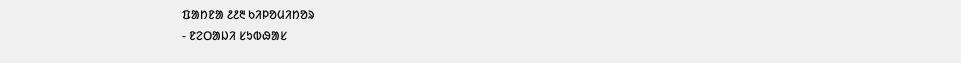ᱯᱟᱴᱱᱟ ᱒᱒᱓ ᱠᱤᱞᱚᱢᱤᱴᱚᱨ
- ᱱᱮᱛᱟᱡᱤ ᱥᱩᱵᱷᱟᱥ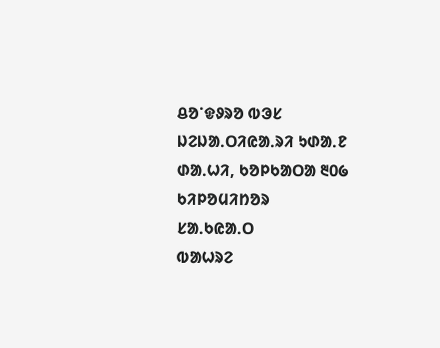ᱪᱚᱸᱫᱽᱨᱚ ᱵᱳᱥ ᱡᱮᱡᱟᱹᱛᱤᱭᱟᱹᱨᱤ ᱩᱰᱟᱹᱱ ᱰᱟᱹᱦᱤ, ᱠᱚᱞᱠᱟᱛᱟ ᱓᱐᱙ ᱠᱤᱞᱚᱢᱤᱴᱚᱨ
ᱥᱟᱹᱠᱭᱟᱹᱛ
ᱵᱟᱦᱨᱮ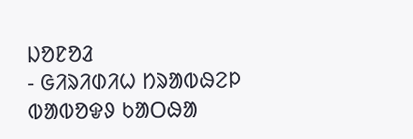ᱡᱚᱱᱚᱲ
- ᱜᱤᱨᱤᱰᱤᱦ ᱴᱨᱟᱵᱷᱮᱞ ᱵᱟᱵᱚᱫᱽ ᱠᱟᱛᱷᱟ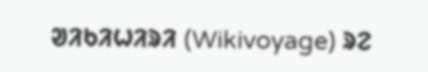ᱣᱤᱠᱤᱦᱤᱨᱤ (Wikivoyage) ᱨᱮ